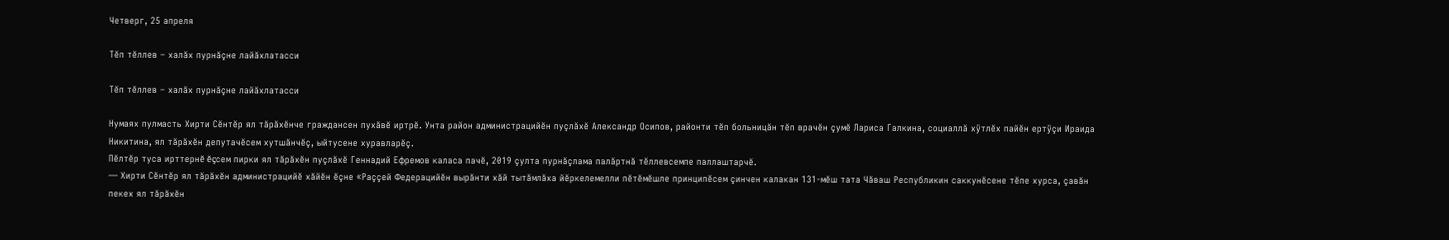Четверг, 25 апреля

Тĕп тĕллев – халăх пурнăçне лайăхлатасси

Тĕп тĕллев – халăх пурнăçне лайăхлатасси

Нумаях пулмасть Хирти Сĕнтĕр ял тăрăхĕнче граждансен пухăвĕ иртрĕ. Унта район администрацийĕн пуçлăхĕ Александр Осипов, районти тĕп больницăн тĕп врачĕн çумĕ Лариса Галкина, социаллă хÿтлĕх пайĕн ертÿçи Ираида Никитина, ял тăрăхĕн депутачĕсем хутшăнчĕç, ыйтусене хуравларĕç.
Пĕлтĕр туса ирттернĕ ĕçсем пирки ял тăрăхĕн пуçлăхĕ Геннадий Ефремов каласа пачĕ, 2019 çулта пурнăçлама палăртнă тĕллевсемпе паллаштарчĕ.
— Хирти Сĕнтĕр ял тăрăхĕн администрацийĕ хăйĕн ĕçне «Раççей Федерацийĕн вырăнти хăй тытăмлăха йĕркелемелли пĕтĕмĕшле принципĕсем çинчен калакан 131-мĕш тата Чăваш Республикин саккунĕсене тĕпе хурса, çавăн пекех ял тăрăхĕн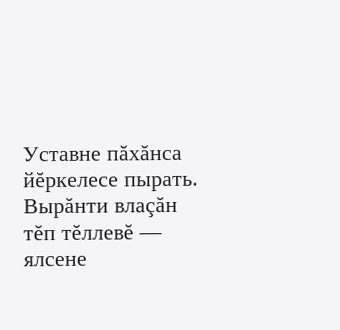Уставне пăхăнса йĕркелесе пырать. Вырăнти влаçăн тĕп тĕллевĕ — ялсене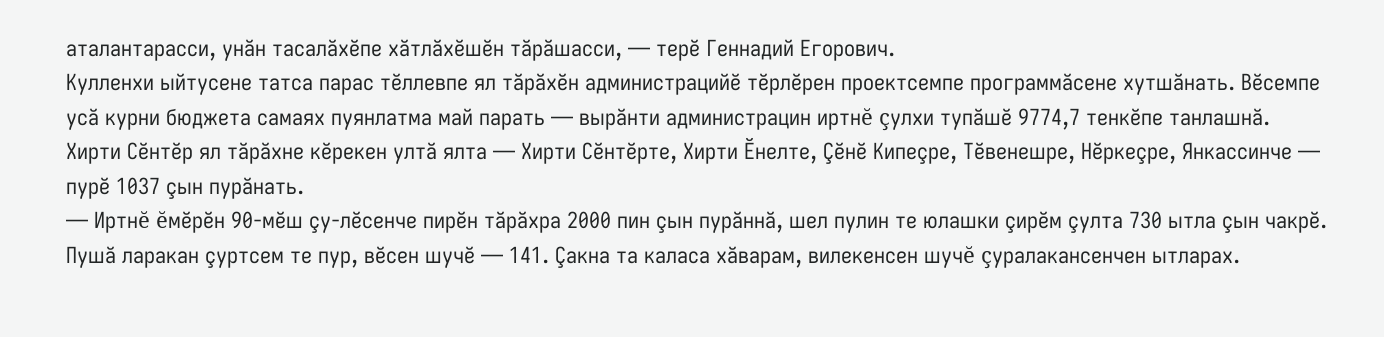аталантарасси, унăн тасалăхĕпе хăтлăхĕшĕн тăрăшасси, — терĕ Геннадий Егорович.
Кулленхи ыйтусене татса парас тĕллевпе ял тăрăхĕн администрацийĕ тĕрлĕрен проектсемпе программăсене хутшăнать. Вĕсемпе усă курни бюджета самаях пуянлатма май парать — вырăнти администрацин иртнĕ çулхи тупăшĕ 9774,7 тенкĕпе танлашнă.
Хирти Сĕнтĕр ял тăрăхне кĕрекен ултă ялта — Хирти Сĕнтĕрте, Хирти Ĕнелте, Çĕнĕ Кипеçре, Тĕвенешре, Нĕркеçре, Янкассинче — пурĕ 1037 çын пурăнать.
— Иртнĕ ĕмĕрĕн 90-мĕш çу-лĕсенче пирĕн тăрăхра 2000 пин çын пурăннă, шел пулин те юлашки çирĕм çулта 730 ытла çын чакрĕ. Пушă ларакан çуртсем те пур, вĕсен шучĕ — 141. Çакна та каласа хăварам, вилекенсен шучĕ çуралакансенчен ытларах.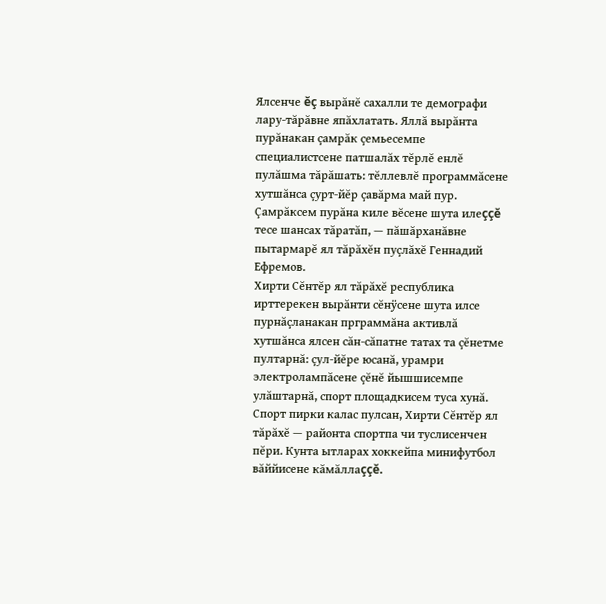Ялсенче ĕç вырăнĕ сахалли те демографи лару-тăрăвне япăхлатать. Яллă вырăнта пурăнакан çамрăк çемьесемпе специалистсене патшалăх тĕрлĕ енлĕ пулăшма тăрăшать: тĕллевлĕ программăсене хутшăнса çурт-йĕр çавăрма май пур. Çамрăксем пурăна киле вĕсене шута илеççĕ тесе шансах тăратăп, — пăшăрханăвне пытармарĕ ял тăрăхĕн пуçлăхĕ Геннадий Ефремов.
Хирти Сĕнтĕр ял тăрăхĕ республика ирттерекен вырăнти сĕнÿсене шута илсе пурнăçланакан прграммăна активлă хутшăнса ялсен сăн-сăпатне татах та çĕнетме пултарнă: çул-йĕре юсанă, урамри электролампăсене çĕнĕ йышшисемпе улăштарнă, спорт площадкисем туса хунă.
Спорт пирки калас пулсан, Хирти Сĕнтĕр ял тăрăхĕ — районта спортпа чи туслисенчен пĕри. Кунта ытларах хоккейпа минифутбол вăййисене кăмăллаççĕ.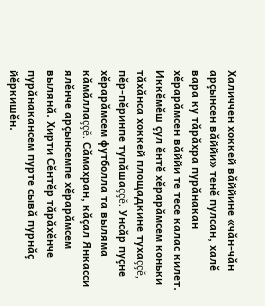Халиччен хоккей вăййине «чăн-чăн арçынсен вăййи» тенĕ пулсан, халĕ вара ку тăрăхра пурăнакан хĕрарăмсен вăййи те тесе калас килет. Иккĕмĕш çул ĕнтĕ хĕрарăмсем коньки тăхăнса хоккей площадкине тухаççĕ, пĕр-пĕринпе тупăшаççĕ. Унсăр пуçне хĕрарăмсем футболла та выляма кăмăллаççĕ. Сăмахран, кăçал Янкасси ялĕнче арçынсемпе хĕрарăмсем вылянă. Хирти Сĕнтĕр тăрăхĕнче пурăнакансем пурте сывă пурнăç йĕркишĕн.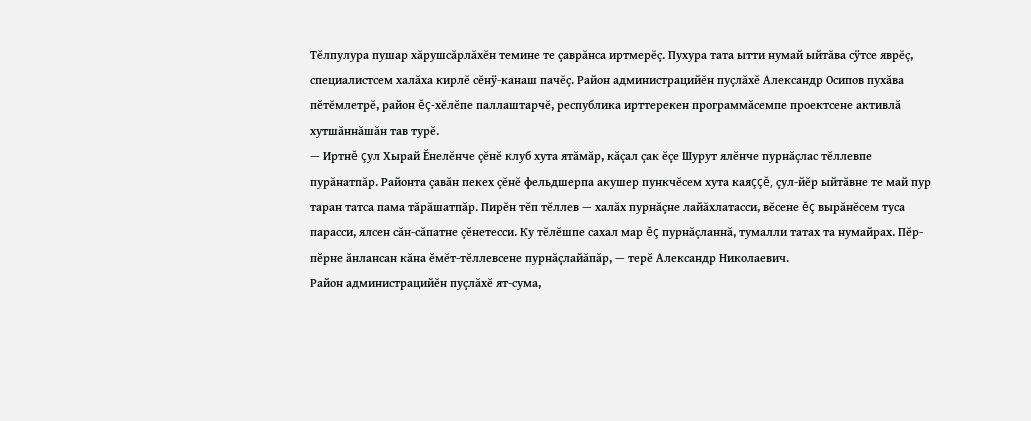Тĕлпулура пушар хăрушсăрлăхĕн темине те çаврăнса иртмерĕç. Пухура тата ытти нумай ыйтăва сÿтсе яврĕç, специалистсем халăха кирлĕ сĕнÿ-канаш пачĕç. Район администрацийĕн пуçлăхĕ Александр Осипов пухăва пĕтĕмлетрĕ, район ĕç-хĕлĕпе паллаштарчĕ, республика ирттерекен программăсемпе проектсене активлă хутшăннăшăн тав турĕ.
— Иртнĕ çул Хырай Ĕнелĕнче çĕнĕ клуб хута ятăмăр, кăçал çак ĕçе Шурут ялĕнче пурнăçлас тĕллевпе пурăнатпăр. Районта çавăн пекех çĕнĕ фельдшерпа акушер пункчĕсем хута каяççĕ, çул-йĕр ыйтăвне те май пур таран татса пама тăрăшатпăр. Пирĕн тĕп тĕллев — халăх пурнăçне лайăхлатасси, вĕсене ĕç вырăнĕсем туса парасси, ялсен сăн-сăпатне çĕнетесси. Ку тĕлĕшпе сахал мар ĕç пурнăçланнă, тумалли татах та нумайрах. Пĕр-пĕрне ăнлансан кăна ĕмĕт-тĕллевсене пурнăçлайăпăр, — терĕ Александр Николаевич.
Район администрацийĕн пуçлăхĕ ят-сума,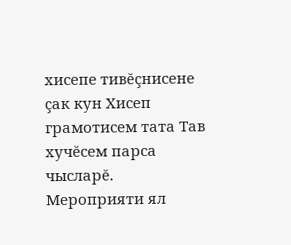хисепе тивĕçнисене çак кун Хисеп грамотисем тата Тав хучĕсем парса чысларĕ.
Мероприяти ял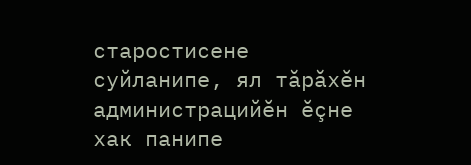старостисене суйланипе, ял тăрăхĕн администрацийĕн ĕçне хак панипе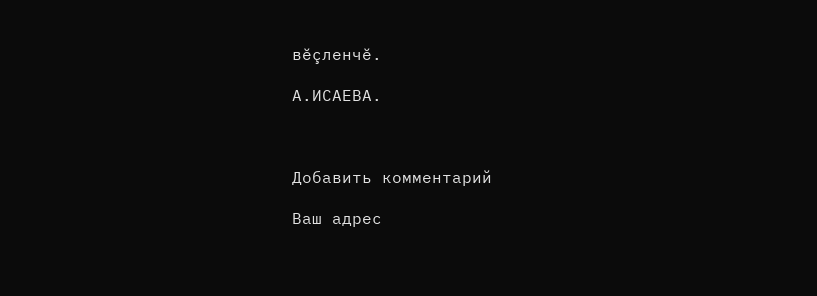вĕçленчĕ.

А.ИСАЕВА.



Добавить комментарий

Ваш адрес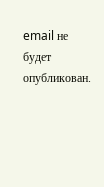email не будет опубликован.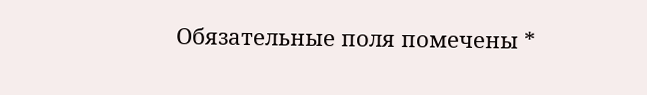Обязательные поля помечены *